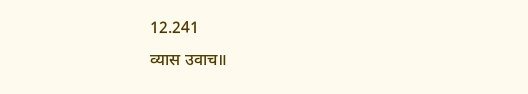12.241
व्यास उवाच॥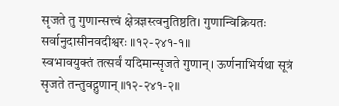सृजते तु गुणान्सत्त्वं क्षेत्रज्ञस्त्वनुतिष्ठति। गुणान्विक्रियतः सर्वानुदासीनवदीश्वरः ॥१२-२४१-१॥
स्वभावयुक्तं तत्सर्वं यदिमान्सृजते गुणान्। ऊर्णनाभिर्यथा सूत्रं सृजते तन्तुवद्गुणान् ॥१२-२४१-२॥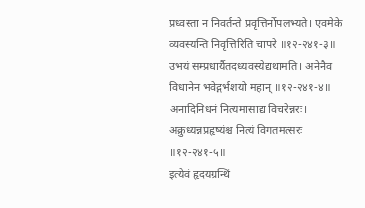प्रध्वस्ता न निवर्तन्ते प्रवृत्तिर्नोपलभ्यते। एवमेके व्यवस्यन्ति निवृत्तिरिति चापरे ॥१२-२४१-३॥
उभयं सम्प्रधार्यैतदध्यवस्येद्यथामति। अनेनैव विधानेन भवेद्गर्भशयो महान् ॥१२-२४१-४॥
अनादिनिधनं नित्यमासाद्य विचरेन्नरः। अक्रुध्यन्नप्रहृष्यंश्च नित्यं विगतमत्सरः ॥१२-२४१-५॥
इत्येवं हृदयग्रन्थिं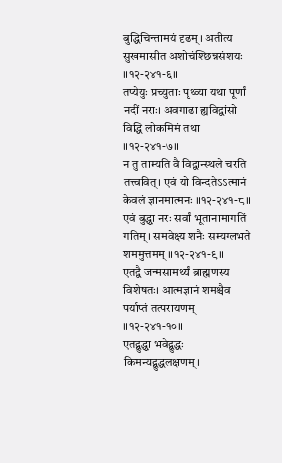बुद्धिचिन्तामयं दृढम्। अतीत्य सुखमासीत अशोचंश्छिन्नसंशयः ॥१२-२४१-६॥
तप्येयुः प्रच्युताः पृथ्व्या यथा पूर्णां नदीं नराः। अवगाढा ह्यविद्वांसो विद्धि लोकमिमं तथा ॥१२-२४१-७॥
न तु ताम्यति वै विद्वान्स्थले चरति तत्त्ववित्। एवं यो विन्दतेऽऽत्मानं केवलं ज्ञानमात्मनः ॥१२-२४१-८॥
एवं बुद्ध्वा नरः सर्वां भूतानामागतिं गतिम्। समवेक्ष्य शनैः सम्यग्लभते शममुत्तमम् ॥१२-२४१-९॥
एतद्वै जन्मसामर्थ्यं ब्राह्मणस्य विशेषतः। आत्मज्ञानं शमश्चैव पर्याप्तं तत्परायणम् ॥१२-२४१-१०॥
एतद्बुद्ध्वा भवेद्बुद्धः किमन्यद्बुद्धलक्षणम्।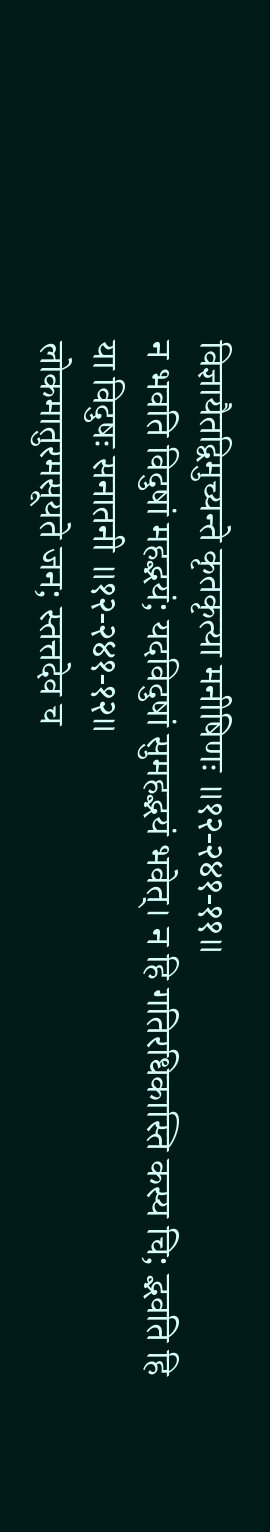विज्ञायैतद्विमुच्यन्ते कृतकृत्या मनीषिणः ॥१२-२४१-११॥
न भवति विदुषां महद्भयं; यदविदुषां सुमहद्भयं भवेत्। न हि गतिरधिकास्ति कस्य चि; द्भवति हि या विदुषः सनातनी ॥१२-२४१-१२॥
लोकमातुरमसूयते जन; स्तत्तदेव च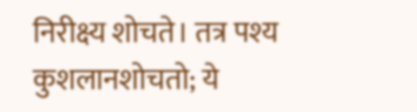निरीक्ष्य शोचते। तत्र पश्य कुशलानशोचतो; ये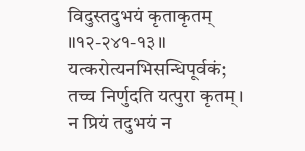विदुस्तदुभयं कृताकृतम् ॥१२-२४१-१३॥
यत्करोत्यनभिसन्धिपूर्वकं; तच्च निर्णुदति यत्पुरा कृतम्। न प्रियं तदुभयं न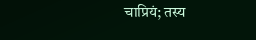चाप्रियं; तस्य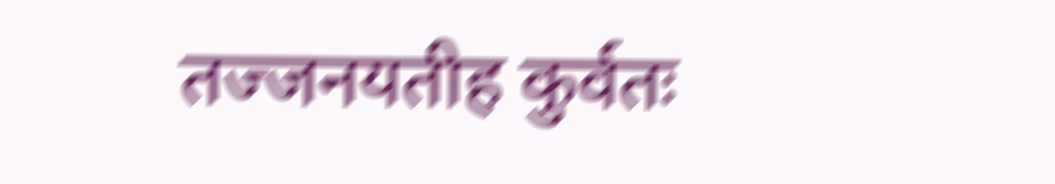तज्जनयतीह कुर्वतः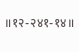॥१२-२४१-१४॥